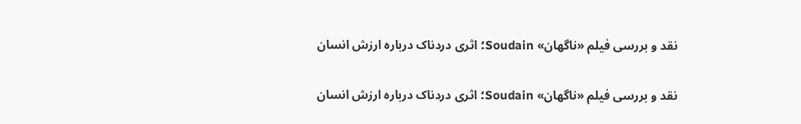نقد و بررسی فیلم «ناگهان» Soudain؛ اثری دردناک درباره ارزش انسان

نقد و بررسی فیلم «ناگهان» Soudain؛ اثری دردناک درباره ارزش انسان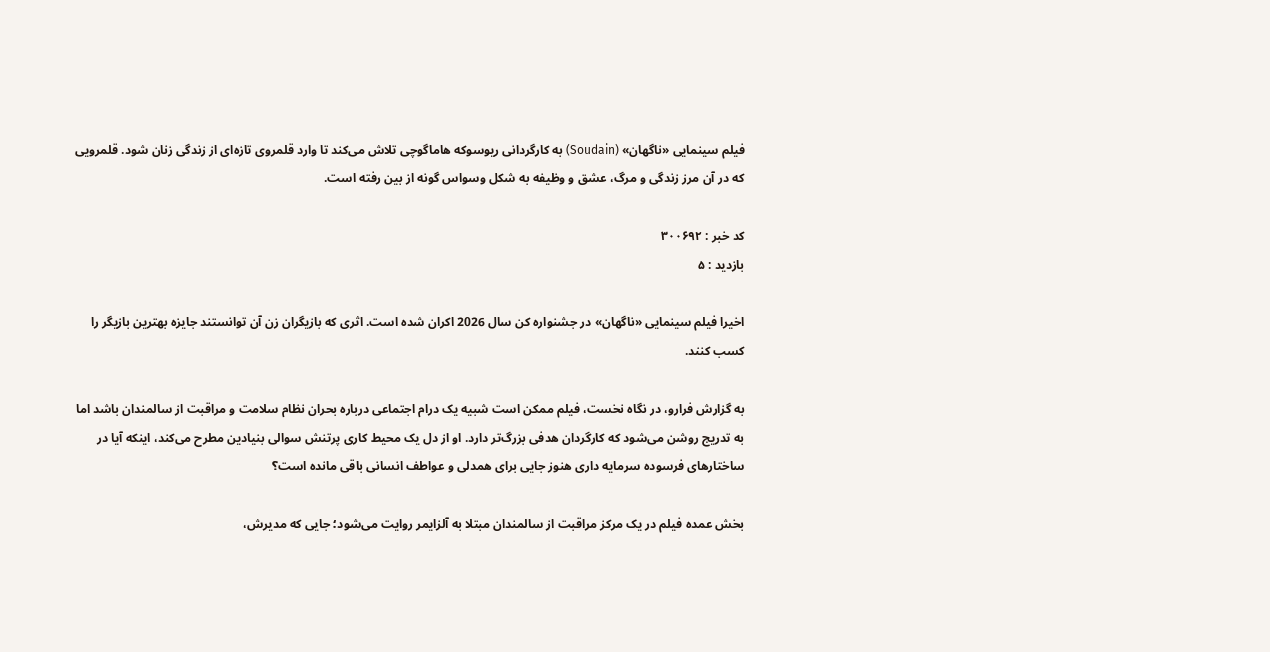فیلم سینمایی «ناگهان» (Soudain) به کارگردانی ریوسوکه هاماگوچی تلاش می‌کند تا وارد قلمروی تازه‌ای از زندگی زنان شود. قلمرویی که در آن مرز زندگی و مرگ، عشق و وظیفه به شکل وسواس گونه از بین رفته است.

کد خبر : ۳۰۰۶۹۲
بازدید : ۵

اخیرا فیلم سینمایی «ناگهان» در جشنواره کن سال 2026 اکران شده است. اثری که بازیگران زن آن توانستند جایزه بهترین بازیگر را کسب کنند.

به گزارش فرارو، در نگاه نخست، فیلم ممکن است شبیه یک درام اجتماعی درباره بحران نظام سلامت و مراقبت از سالمندان باشد اما به تدریج روشن می‌شود که کارگردان هدفی بزرگ‌تر دارد. او از دل یک محیط کاری پرتنش سوالی بنیادین مطرح می‌کند، اینکه آیا در ساختارهای فرسوده سرمایه داری هنوز جایی برای همدلی و عواطف انسانی باقی مانده است؟

بخش عمده فیلم در یک مرکز مراقبت از سالمندان مبتلا به آلزایمر روایت می‌شود؛ جایی که مدیرش،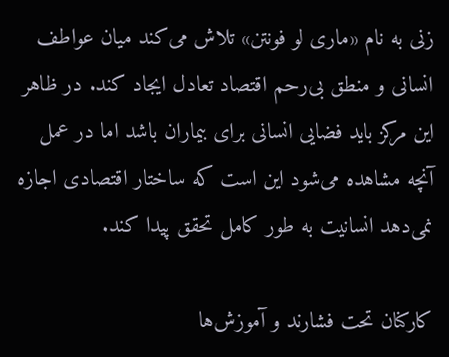زنی به نام «ماری لو فونتن» تلاش می‌کند میان عواطف انسانی و منطق بی‌رحم اقتصاد تعادل ایجاد کند. در ظاهر این مرکز باید فضایی انسانی برای بیماران باشد اما در عمل آنچه مشاهده می‌شود این است که ساختار اقتصادی اجازه نمی‌دهد انسانیت به طور کامل تحقق پیدا کند.

کارکنان تحت فشارند و آموزش‌ها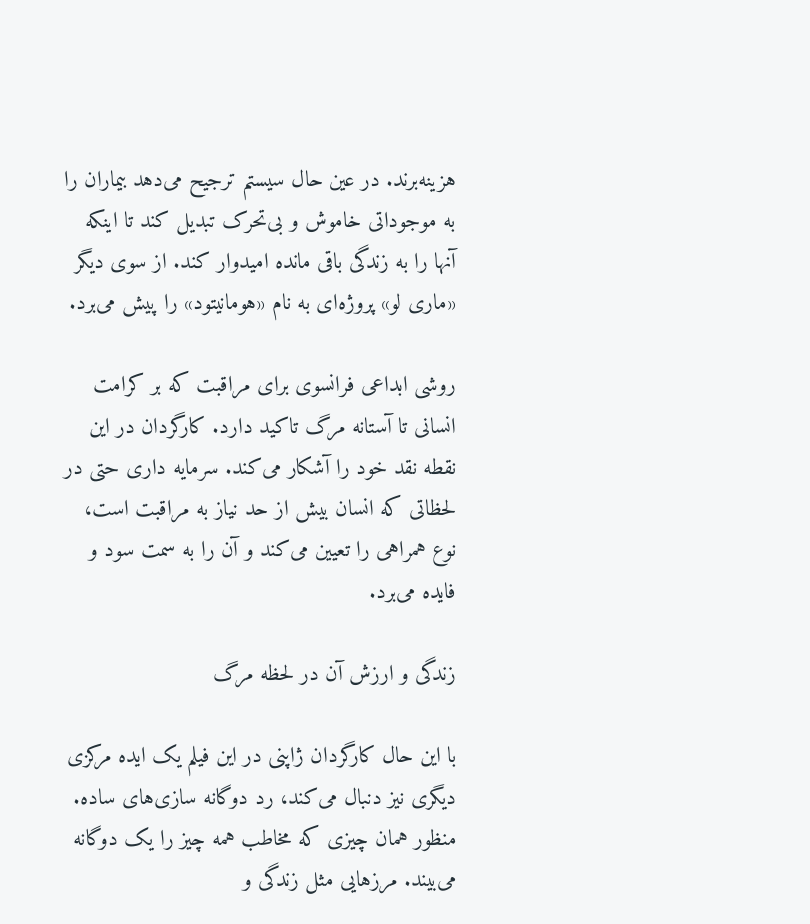هزینه‌برند. در عین حال سیستم ترجیح می‌دهد بیماران را به موجوداتی خاموش و بی‌تحرک تبدیل کند تا اینکه آنها را به زندگی باقی مانده امیدوار کند. از سوی دیگر «ماری لو» پروژه‌ای به نام «هومانیتود» را پیش می‌برد.

روشی ابداعی فرانسوی برای مراقبت که بر کرامت انسانی تا آستانه مرگ تاکید دارد. کارگردان در این نقطه نقد خود را آشکار می‌کند. سرمایه داری حتی در لحظاتی که انسان بیش از حد نیاز به مراقبت است، نوع همراهی را تعیین می‌کند و آن را به سمت سود و فایده می‌برد.

زندگی و ارزش آن در لحظه مرگ

با این حال کارگردان ژاپنی در این فیلم یک ایده مرکزی دیگری نیز دنبال می‌کند، رد دوگانه سازی‌های ساده. منظور همان چیزی که مخاطب همه چیز را یک دوگانه می‌بیند. مرزهایی مثل زندگی و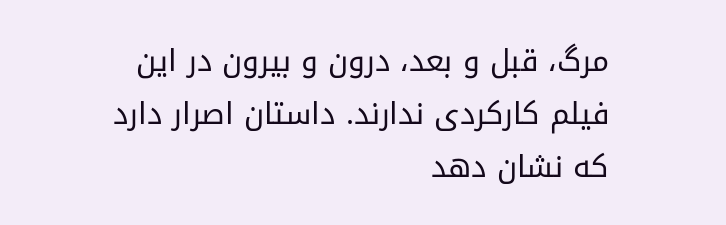مرگ، قبل و بعد، درون و بیرون در این فیلم کارکردی ندارند. داستان اصرار دارد که نشان دهد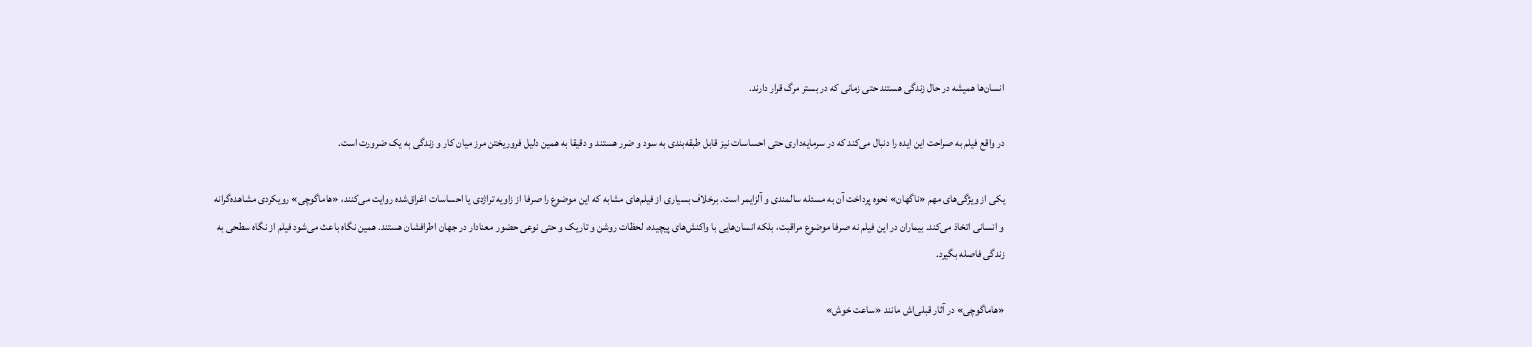انسان‌ها همیشه در حال زندگی هستند حتی زمانی که در بستر مرگ قرار دارند.

در واقع فیلم به صراحت این ایده را دنبال می‌کند که در سرمایه‌داری حتی احساسات نیز قابل طبقه‌بندی به سود و ضرر هستند و دقیقا به همین دلیل فروریختن مرز میان کار و زندگی به یک ضرورت است.

یکی از ویژگی‌های مهم «ناگهان» نحوه پرداخت آن به مسئله سالمندی و آلزایمر است. برخلاف بسیاری از فیلم‌های مشابه که این موضوع را صرفا از زاویه تراژدی یا احساسات اغراق‌شده روایت می‌کنند، «هاماگوچی» رویکردی مشاهده‌گرانه و انسانی‌ اتخاذ می‌کند. بیماران در این فیلم نه صرفا موضوع مراقبت، بلکه انسان‌هایی با واکنش‌های پیچیده، لحظات روشن و تاریک و حتی نوعی حضور معنادار در جهان اطرافشان هستند. همین نگاه باعث می‌شود فیلم از نگاه سطحی به زندگی فاصله بگیرد.

«هاماگوچی» در آثار قبلی‌اش مانند «ساعت خوش»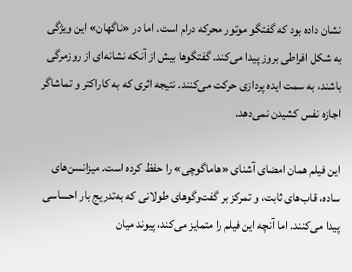نشان داده بود که گفتگو موتور محرکه درام است. اما در «ناگهان» این ویژگی به شکل افراطی بروز پیدا می‌کند. گفتگوها بیش از آنکه نشانه‌ای از روزمرگی باشند، به سمت ایده پردازی حرکت می‌کنند. نتیجه اثری که به کاراکتر و تماشاگر اجازه نفس کشیدن نمی‌دهد.

این فیلم همان امضای آشنای «هاماگوچی» را حفظ کرده است. میزانسن‌های ساده، قاب‌های ثابت، و تمرکز بر گفت‌وگوهای طولانی که به‌تدریج بار احساسی پیدا می‌کنند. اما آنچه این فیلم را متمایز می‌کند، پیوند میان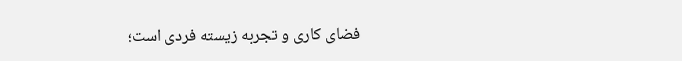فضای کاری و تجربه زیسته فردی است؛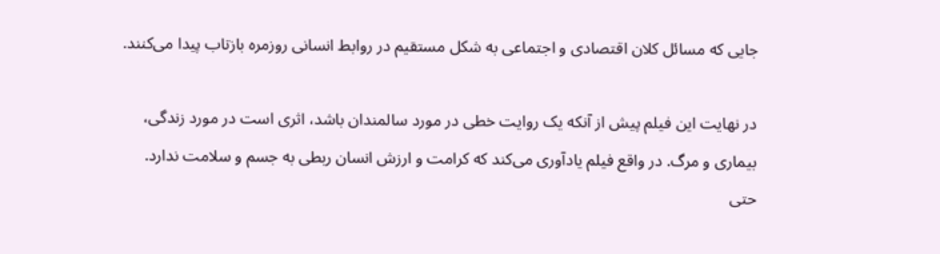جایی که مسائل کلان اقتصادی و اجتماعی به شکل مستقیم در روابط انسانی روزمره بازتاب پیدا می‌کنند.

در نهایت این فیلم پیش از آنکه یک روایت خطی در مورد سالمندان باشد، اثری است در مورد زندگی، بیماری و مرگ. در واقع فیلم یادآوری می‌کند که کرامت و ارزش انسان ربطی به جسم و سلامت ندارد. حتی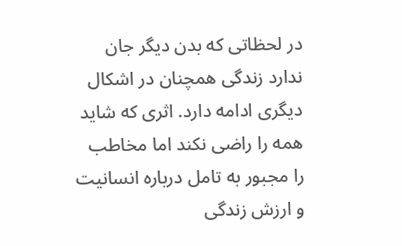در لحظاتی که بدن دیگر جان ندارد زندگی همچنان در اشکال دیگری ادامه دارد. اثری که شاید همه را راضی نکند اما مخاطب را مجبور به تامل درباره انسانیت و ارزش زندگی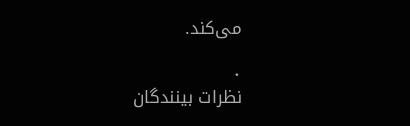می‌کند.

۰
نظرات بینندگان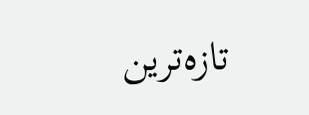تازه‌‌ترین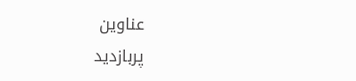عناوین
پربازدید